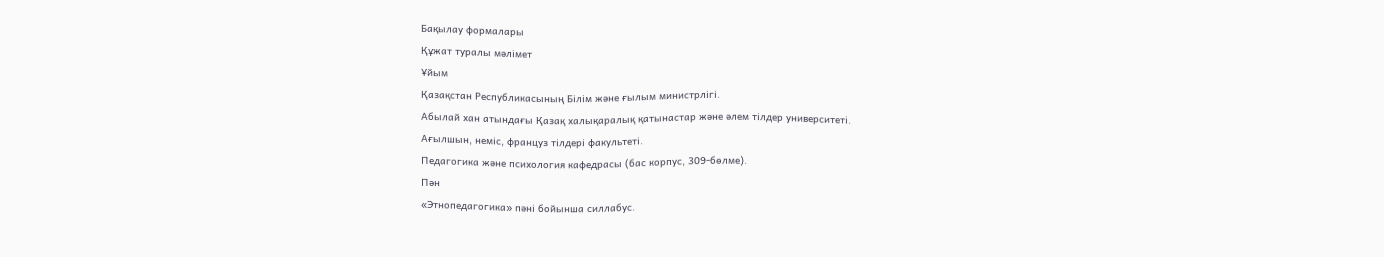Бақылау формалары
Құжат туралы мәлімет
Ұйым
Қазақстан Республикасының Білім және ғылым министрлігі.
Абылай хан атындағы Қазақ халықаралық қатынастар және әлем тілдер университеті.
Ағылшын, неміс, француз тілдері факультеті.
Педагогика және психология кафедрасы (бас корпус, 309-бөлме).
Пән
«Этнопедагогика» пәні бойынша силлабус.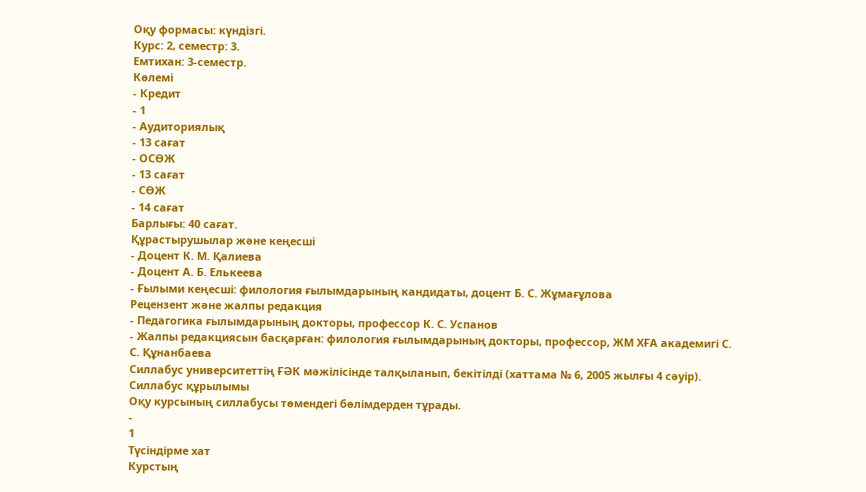Оқу формасы: күндізгі.
Курс: 2, семестр: 3.
Емтихан: 3-семестр.
Көлемі
- Кредит
- 1
- Аудиториялық
- 13 сағат
- ОСӨЖ
- 13 сағат
- СӨЖ
- 14 сағат
Барлығы: 40 сағат.
Құрастырушылар және кеңесші
- Доцент К. М. Қалиева
- Доцент А. Б. Елькеева
- Ғылыми кеңесші: филология ғылымдарының кандидаты, доцент Б. С. Жұмағұлова
Рецензент және жалпы редакция
- Педагогика ғылымдарының докторы, профессор К. С. Успанов
- Жалпы редакциясын басқарған: филология ғылымдарының докторы, профессор, ЖМ ХҒА академигі С. С. Құнанбаева
Силлабус университеттің ҒӘК мәжілісінде талқыланып, бекітілді (хаттама № 6, 2005 жылғы 4 сәуір).
Силлабус құрылымы
Оқу курсының силлабусы төмендегі бөлімдерден тұрады.
-
1
Түсіндірме хат
Курстың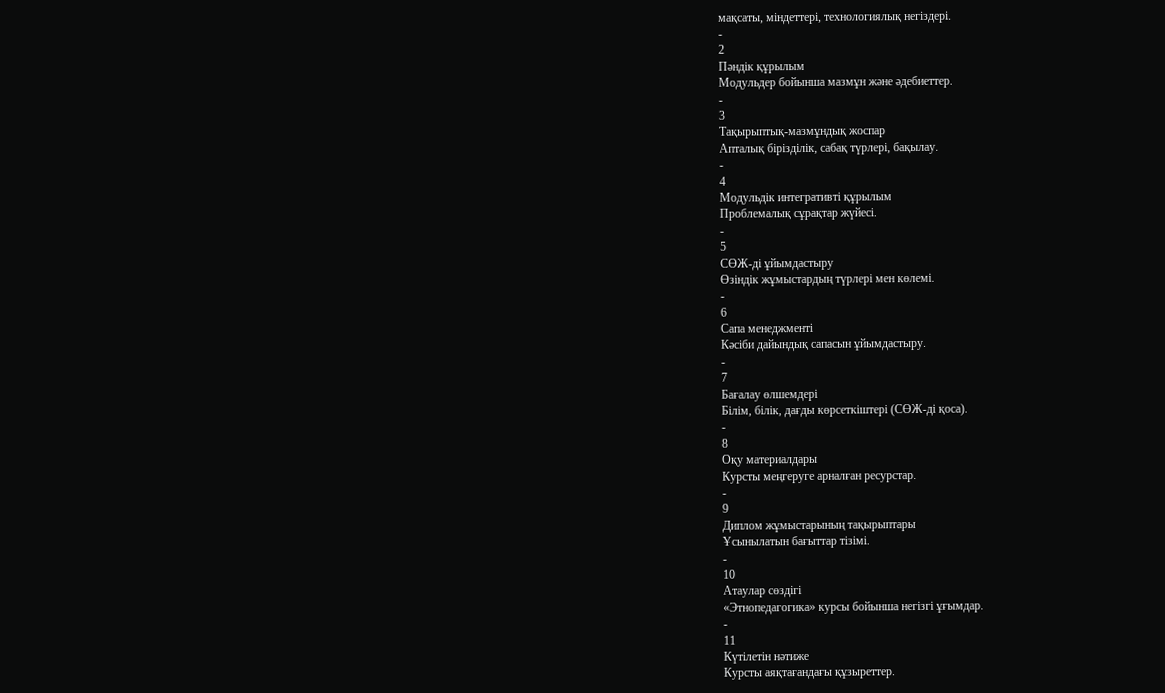мақсаты, міндеттері, технологиялық негіздері.
-
2
Пәндік құрылым
Модульдер бойынша мазмұн және әдебиеттер.
-
3
Тақырыптық-мазмұндық жоспар
Апталық бірізділік, сабақ түрлері, бақылау.
-
4
Модульдік интегративті құрылым
Проблемалық сұрақтар жүйесі.
-
5
СӨЖ-ді ұйымдастыру
Өзіндік жұмыстардың түрлері мен көлемі.
-
6
Сапа менеджменті
Кәсіби дайындық сапасын ұйымдастыру.
-
7
Бағалау өлшемдері
Білім, білік, дағды көрсеткіштері (СӨЖ-ді қоса).
-
8
Оқу материалдары
Курсты меңгеруге арналған ресурстар.
-
9
Диплом жұмыстарының тақырыптары
Ұсынылатын бағыттар тізімі.
-
10
Атаулар сөздігі
«Этнопедагогика» курсы бойынша негізгі ұғымдар.
-
11
Күтілетін нәтиже
Курсты аяқтағандағы құзыреттер.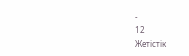-
12
Жетістік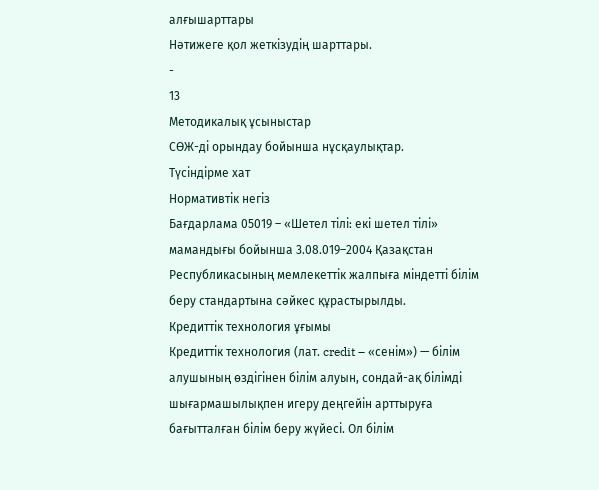алғышарттары
Нәтижеге қол жеткізудің шарттары.
-
13
Методикалық ұсыныстар
СӨЖ-ді орындау бойынша нұсқаулықтар.
Түсіндірме хат
Нормативтік негіз
Бағдарлама 05019 – «Шетел тілі: екі шетел тілі» мамандығы бойынша 3.08.019–2004 Қазақстан Республикасының мемлекеттік жалпыға міндетті білім беру стандартына сәйкес құрастырылды.
Кредиттік технология ұғымы
Кредиттік технология (лат. credit – «сенім») — білім алушының өздігінен білім алуын, сондай-ақ білімді шығармашылықпен игеру деңгейін арттыруға бағытталған білім беру жүйесі. Ол білім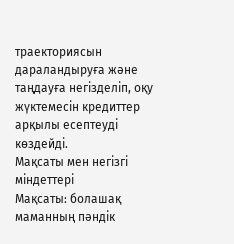траекториясын дараландыруға және таңдауға негізделіп, оқу жүктемесін кредиттер арқылы есептеуді көздейді.
Мақсаты мен негізгі міндеттері
Мақсаты: болашақ маманның пәндік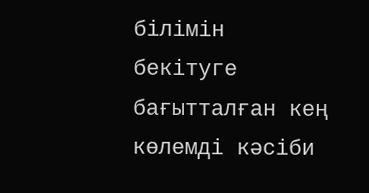білімін бекітуге бағытталған кең көлемді кәсіби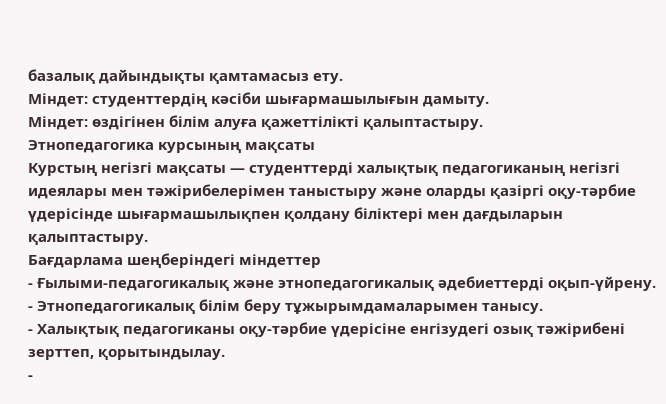базалық дайындықты қамтамасыз ету.
Міндет: студенттердің кәсіби шығармашылығын дамыту.
Міндет: өздігінен білім алуға қажеттілікті қалыптастыру.
Этнопедагогика курсының мақсаты
Курстың негізгі мақсаты — студенттерді халықтық педагогиканың негізгі идеялары мен тәжірибелерімен таныстыру және оларды қазіргі оқу-тәрбие үдерісінде шығармашылықпен қолдану біліктері мен дағдыларын қалыптастыру.
Бағдарлама шеңберіндегі міндеттер
- Ғылыми-педагогикалық және этнопедагогикалық әдебиеттерді оқып-үйрену.
- Этнопедагогикалық білім беру тұжырымдамаларымен танысу.
- Халықтық педагогиканы оқу-тәрбие үдерісіне енгізудегі озық тәжірибені зерттеп, қорытындылау.
-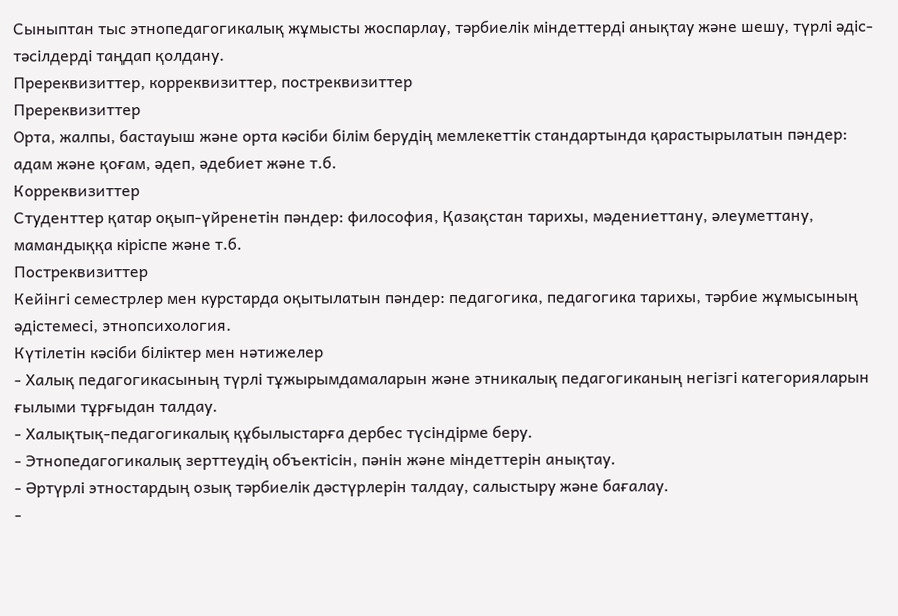Сыныптан тыс этнопедагогикалық жұмысты жоспарлау, тәрбиелік міндеттерді анықтау және шешу, түрлі әдіс-тәсілдерді таңдап қолдану.
Пререквизиттер, корреквизиттер, постреквизиттер
Пререквизиттер
Орта, жалпы, бастауыш және орта кәсіби білім берудің мемлекеттік стандартында қарастырылатын пәндер: адам және қоғам, әдеп, әдебиет және т.б.
Корреквизиттер
Студенттер қатар оқып-үйренетін пәндер: философия, Қазақстан тарихы, мәдениеттану, әлеуметтану, мамандыққа кіріспе және т.б.
Постреквизиттер
Кейінгі семестрлер мен курстарда оқытылатын пәндер: педагогика, педагогика тарихы, тәрбие жұмысының әдістемесі, этнопсихология.
Күтілетін кәсіби біліктер мен нәтижелер
- Халық педагогикасының түрлі тұжырымдамаларын және этникалық педагогиканың негізгі категорияларын ғылыми тұрғыдан талдау.
- Халықтық-педагогикалық құбылыстарға дербес түсіндірме беру.
- Этнопедагогикалық зерттеудің объектісін, пәнін және міндеттерін анықтау.
- Әртүрлі этностардың озық тәрбиелік дәстүрлерін талдау, салыстыру және бағалау.
-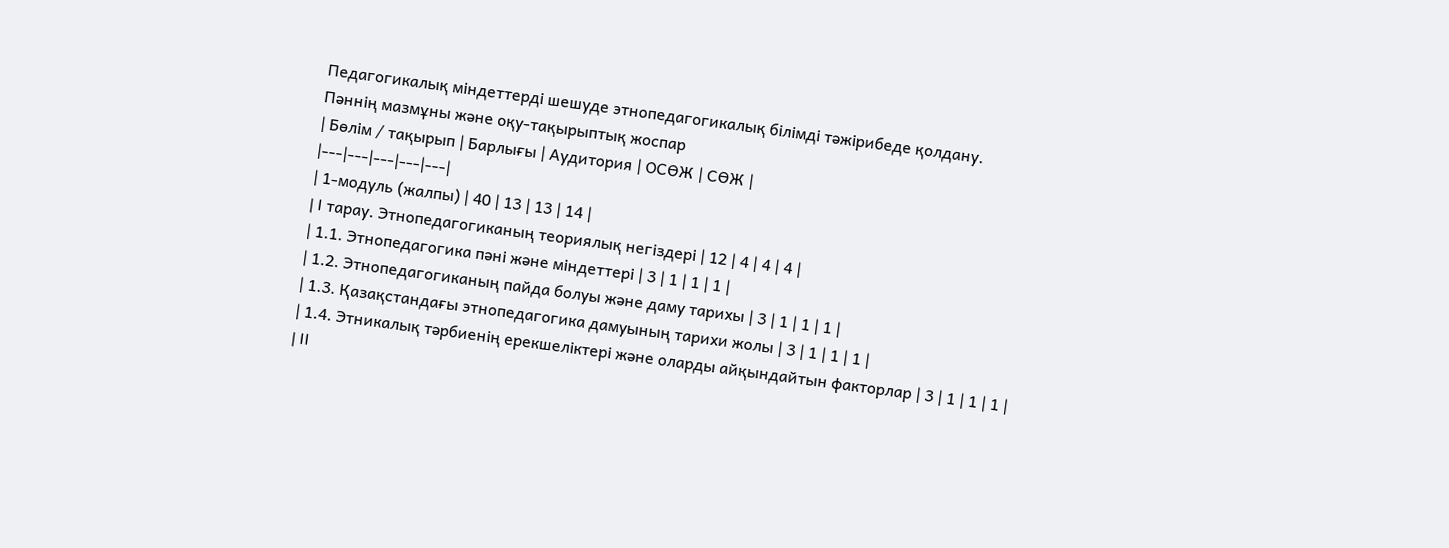Педагогикалық міндеттерді шешуде этнопедагогикалық білімді тәжірибеде қолдану.
Пәннің мазмұны және оқу-тақырыптық жоспар
| Бөлім / тақырып | Барлығы | Аудитория | ОСӨЖ | СӨЖ |
|---|---|---|---|---|
| 1-модуль (жалпы) | 40 | 13 | 13 | 14 |
| I тарау. Этнопедагогиканың теориялық негіздері | 12 | 4 | 4 | 4 |
| 1.1. Этнопедагогика пәні және міндеттері | 3 | 1 | 1 | 1 |
| 1.2. Этнопедагогиканың пайда болуы және даму тарихы | 3 | 1 | 1 | 1 |
| 1.3. Қазақстандағы этнопедагогика дамуының тарихи жолы | 3 | 1 | 1 | 1 |
| 1.4. Этникалық тәрбиенің ерекшеліктері және оларды айқындайтын факторлар | 3 | 1 | 1 | 1 |
| II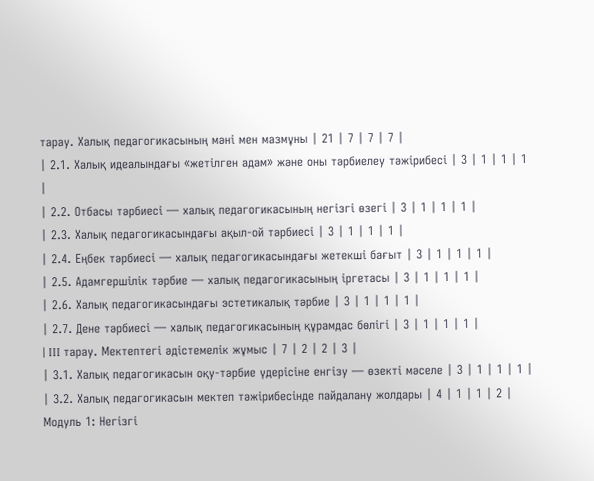тарау. Халық педагогикасының мәні мен мазмұны | 21 | 7 | 7 | 7 |
| 2.1. Халық идеалындағы «жетілген адам» және оны тәрбиелеу тәжірибесі | 3 | 1 | 1 | 1 |
| 2.2. Отбасы тәрбиесі — халық педагогикасының негізгі өзегі | 3 | 1 | 1 | 1 |
| 2.3. Халық педагогикасындағы ақыл-ой тәрбиесі | 3 | 1 | 1 | 1 |
| 2.4. Еңбек тәрбиесі — халық педагогикасындағы жетекші бағыт | 3 | 1 | 1 | 1 |
| 2.5. Адамгершілік тәрбие — халық педагогикасының іргетасы | 3 | 1 | 1 | 1 |
| 2.6. Халық педагогикасындағы эстетикалық тәрбие | 3 | 1 | 1 | 1 |
| 2.7. Дене тәрбиесі — халық педагогикасының құрамдас бөлігі | 3 | 1 | 1 | 1 |
| III тарау. Мектептегі әдістемелік жұмыс | 7 | 2 | 2 | 3 |
| 3.1. Халық педагогикасын оқу-тәрбие үдерісіне енгізу — өзекті мәселе | 3 | 1 | 1 | 1 |
| 3.2. Халық педагогикасын мектеп тәжірибесінде пайдалану жолдары | 4 | 1 | 1 | 2 |
Модуль 1: Негізгі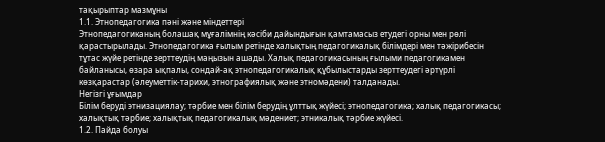тақырыптар мазмұны
1.1. Этнопедагогика пәні және міндеттері
Этнопедагогиканың болашақ мұғалімнің кәсіби дайындығын қамтамасыз етудегі орны мен рөлі қарастырылады. Этнопедагогика ғылым ретінде халықтың педагогикалық білімдері мен тәжірибесін тұтас жүйе ретінде зерттеудің маңызын ашады. Халық педагогикасының ғылыми педагогикамен байланысы, өзара ықпалы, сондай-ақ этнопедагогикалық құбылыстарды зерттеудегі әртүрлі көзқарастар (әлеуметтік-тарихи, этнографиялық және этномәдени) талданады.
Негізгі ұғымдар
Білім беруді этнизациялау; тәрбие мен білім берудің ұлттық жүйесі; этнопедагогика; халық педагогикасы; халықтық тәрбие; халықтық педагогикалық мәдениет; этникалық тәрбие жүйесі.
1.2. Пайда болуы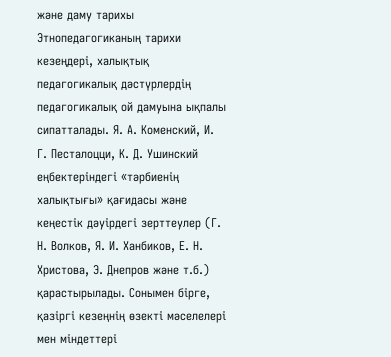және даму тарихы
Этнопедагогиканың тарихи кезеңдері, халықтық педагогикалық дәстүрлердің педагогикалық ой дамуына ықпалы сипатталады. Я. А. Коменский, И. Г. Песталоцци, К. Д. Ушинский еңбектеріндегі «тәрбиенің халықтығы» қағидасы және кеңестік дәуірдегі зерттеулер (Г. Н. Волков, Я. И. Ханбиков, Е. Н. Христова, Э. Днепров және т.б.) қарастырылады. Сонымен бірге, қазіргі кезеңнің өзекті мәселелері мен міндеттері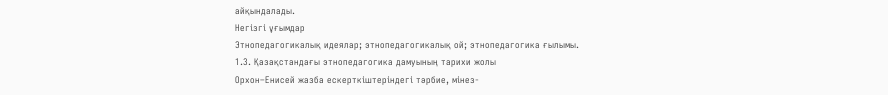айқындалады.
Негізгі ұғымдар
Этнопедагогикалық идеялар; этнопедагогикалық ой; этнопедагогика ғылымы.
1.3. Қазақстандағы этнопедагогика дамуының тарихи жолы
Орхон–Енисей жазба ескерткіштеріндегі тәрбие, мінез-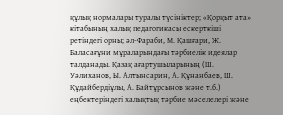құлық нормалары туралы түсініктер; «Қорқыт ата» кітабының халық педагогикасы ескерткіші ретіндегі орны; әл-Фараби, М. Қашғари, Ж. Баласағұни мұраларындағы тәрбиелік идеялар талданады. Қазақ ағартушыларының (Ш. Уәлиханов, Ы. Алтынсарин, А. Құнанбаев, Ш. Құдайбердіұлы, А. Байтұрсынов және т.б.) еңбектеріндегі халықтық тәрбие мәселелері және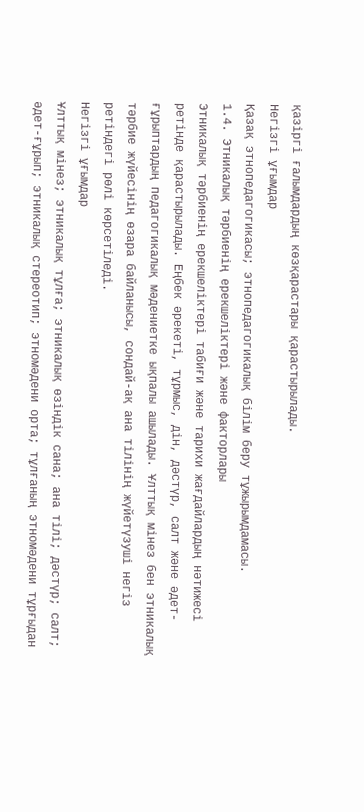қазіргі ғалымдардың көзқарастары қарастырылады.
Негізгі ұғымдар
Қазақ этнопедагогикасы; этнопедагогикалық білім беру тұжырымдамасы.
1.4. Этникалық тәрбиенің ерекшеліктері және факторлары
Этникалық тәрбиенің ерекшеліктері табиғи және тарихи жағдайлардың нәтижесі ретінде қарастырылады. Еңбек әрекеті, тұрмыс, дін, дәстүр, салт және әдет-ғұрыптардың педагогикалық мәдениетке ықпалы ашылады. Ұлттық мінез бен этникалық тәрбие жүйесінің өзара байланысы, сондай-ақ ана тілінің жүйетүзуші негіз ретіндегі рөлі көрсетіледі.
Негізгі ұғымдар
Ұлттық мінез; этникалық тұлға; этникалық өзіндік сана; ана тілі; дәстүр; салт; әдет-ғұрып; этникалық стереотип; этномәдени орта; тұлғаның этномәдени тұрғыдан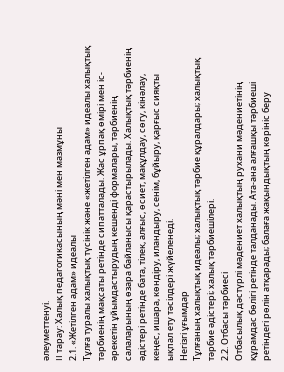әлеуметтенуі.
II тарау: Халық педагогикасының мәні мен мазмұны
2.1. «Жетілген адам» идеалы
Тұлға туралы халықтық түсінік және «жетілген адам» идеалы халықтық тәрбиенің мақсаты ретінде сипатталады. Жас ұрпақ өмірі мен іс-әрекетін ұйымдастырудың кешенді формалары, тәрбиенің салаларының өзара байланысы қарастырылады. Халықтық тәрбиенің әдістері ретінде бата, тілек, алғыс, өсиет, мақұлдау, сөгу, кінәлау, кеңес, ишара, көндіру, иландыру, сенім, бұйыру, қарғыс сияқты ықпал ету тәсілдері жүйеленеді.
Негізгі ұғымдар
Тұлғаның халықтық идеалы; халықтық тәрбие құралдары; халықтық тәрбие әдістері; халық тәрбиешілері.
2.2. Отбасы тәрбиесі
Отбасылық дәстүрлі мәдениет халықтың рухани мәдениетінің құрамдас бөлігі ретінде талданады. Ата-ана алғашқы тәрбиеші ретіндегі рөлін атқарады; балаға жақындықтың көрініс беру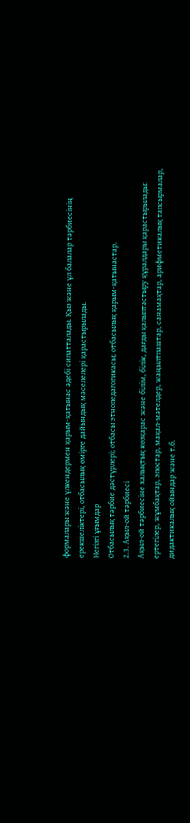формалары және үлкендермен қарым-қатынас әдебі сипатталады. Қыз және ұл балалар тәрбиесінің ерекшеліктері, отбасылық өмірге дайындық мәселелері қарастырылады.
Негізгі ұғымдар
Отбасылық тәрбие дәстүрлері; отбасы этнопедагогикасы; отбасылық қарым-қатынастар.
2.3. Ақыл-ой тәрбиесі
Ақыл-ой тәрбиесіне халықтық көзқарас және білім, білік, дағды қалыптастыру құралдары қарастырылады: ертегілер, жұмбақтар, эпостар, мақал-мәтелдер, жаңылтпаштар, санамақтар, арифметикалық тапсырмалар, дидактикалық ойындар және т.б.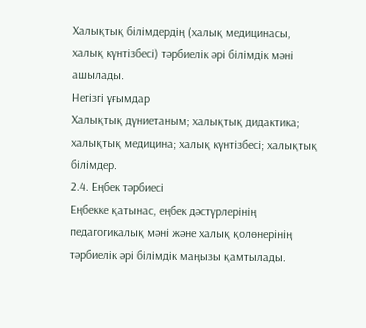Халықтық білімдердің (халық медицинасы, халық күнтізбесі) тәрбиелік әрі білімдік мәні ашылады.
Негізгі ұғымдар
Халықтық дүниетаным; халықтық дидактика; халықтық медицина; халық күнтізбесі; халықтық білімдер.
2.4. Еңбек тәрбиесі
Еңбекке қатынас, еңбек дәстүрлерінің педагогикалық мәні және халық қолөнерінің тәрбиелік әрі білімдік маңызы қамтылады.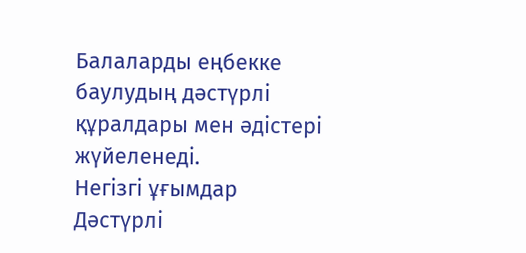Балаларды еңбекке баулудың дәстүрлі құралдары мен әдістері жүйеленеді.
Негізгі ұғымдар
Дәстүрлі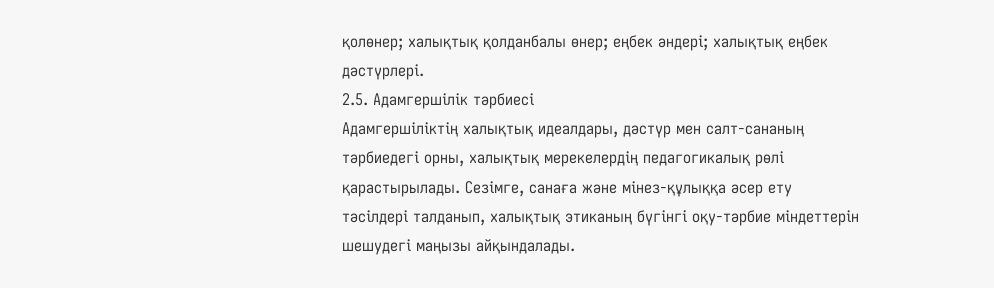қолөнер; халықтық қолданбалы өнер; еңбек әндері; халықтық еңбек дәстүрлері.
2.5. Адамгершілік тәрбиесі
Адамгершіліктің халықтық идеалдары, дәстүр мен салт-сананың тәрбиедегі орны, халықтық мерекелердің педагогикалық рөлі қарастырылады. Сезімге, санаға және мінез-құлыққа әсер ету тәсілдері талданып, халықтық этиканың бүгінгі оқу-тәрбие міндеттерін шешудегі маңызы айқындалады.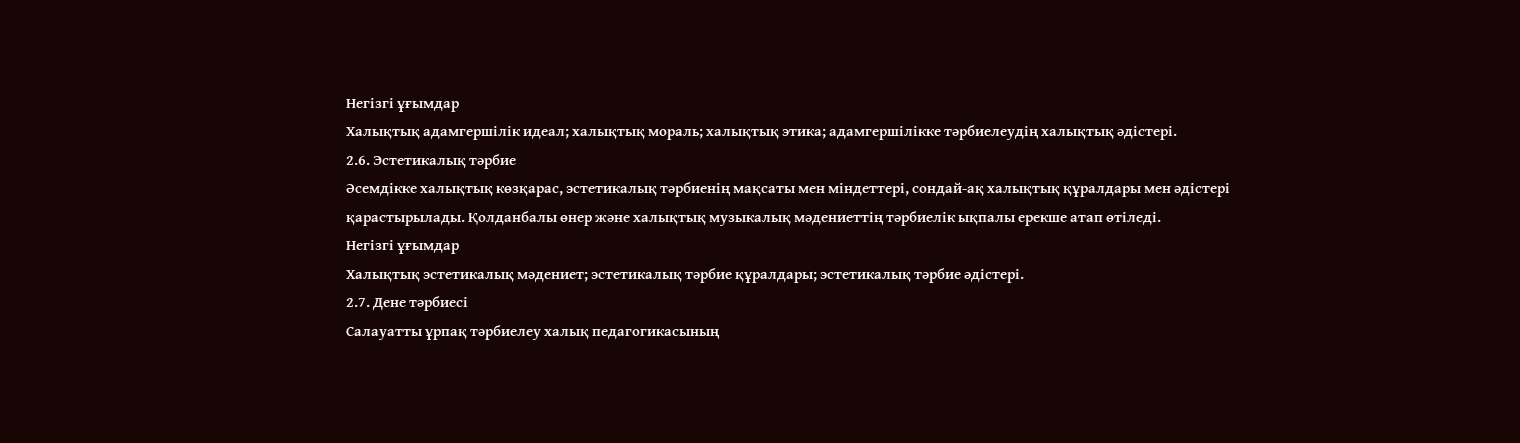Негізгі ұғымдар
Халықтық адамгершілік идеал; халықтық мораль; халықтық этика; адамгершілікке тәрбиелеудің халықтық әдістері.
2.6. Эстетикалық тәрбие
Әсемдікке халықтық көзқарас, эстетикалық тәрбиенің мақсаты мен міндеттері, сондай-ақ халықтық құралдары мен әдістері қарастырылады. Қолданбалы өнер және халықтық музыкалық мәдениеттің тәрбиелік ықпалы ерекше атап өтіледі.
Негізгі ұғымдар
Халықтық эстетикалық мәдениет; эстетикалық тәрбие құралдары; эстетикалық тәрбие әдістері.
2.7. Дене тәрбиесі
Салауатты ұрпақ тәрбиелеу халық педагогикасының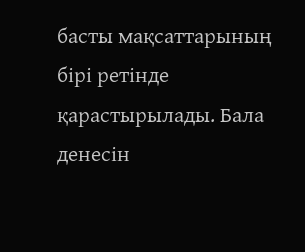басты мақсаттарының бірі ретінде қарастырылады. Бала денесін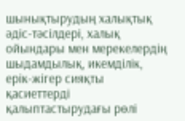шынықтырудың халықтық әдіс-тәсілдері, халық ойындары мен мерекелердің шыдамдылық, икемділік, ерік-жігер сияқты қасиеттерді қалыптастырудағы рөлі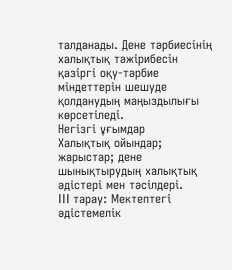талданады. Дене тәрбиесінің халықтық тәжірибесін қазіргі оқу-тәрбие міндеттерін шешуде қолданудың маңыздылығы көрсетіледі.
Негізгі ұғымдар
Халықтық ойындар; жарыстар; дене шынықтырудың халықтық әдістері мен тәсілдері.
III тарау: Мектептегі әдістемелік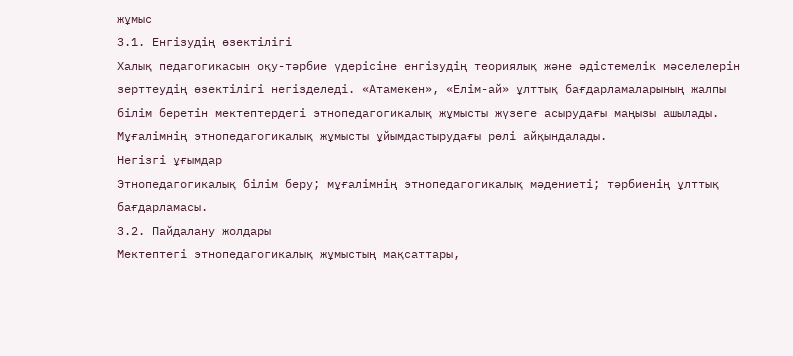жұмыс
3.1. Енгізудің өзектілігі
Халық педагогикасын оқу-тәрбие үдерісіне енгізудің теориялық және әдістемелік мәселелерін зерттеудің өзектілігі негізделеді. «Атамекен», «Елім-ай» ұлттық бағдарламаларының жалпы білім беретін мектептердегі этнопедагогикалық жұмысты жүзеге асырудағы маңызы ашылады. Мұғалімнің этнопедагогикалық жұмысты ұйымдастырудағы рөлі айқындалады.
Негізгі ұғымдар
Этнопедагогикалық білім беру; мұғалімнің этнопедагогикалық мәдениеті; тәрбиенің ұлттық бағдарламасы.
3.2. Пайдалану жолдары
Мектептегі этнопедагогикалық жұмыстың мақсаттары,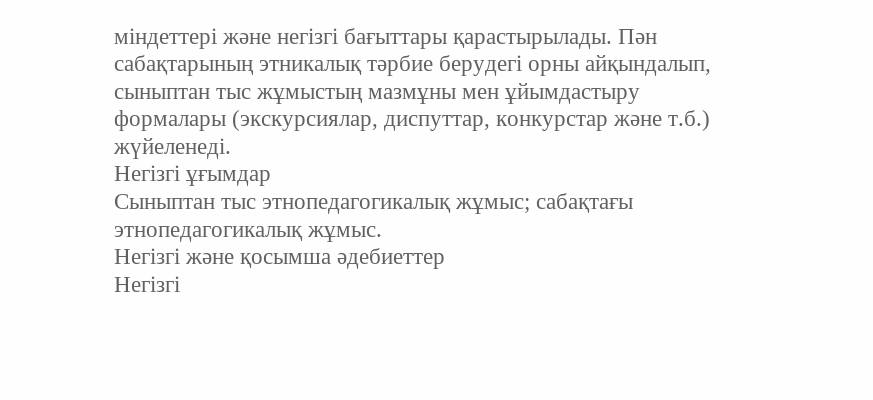міндеттері және негізгі бағыттары қарастырылады. Пән сабақтарының этникалық тәрбие берудегі орны айқындалып, сыныптан тыс жұмыстың мазмұны мен ұйымдастыру формалары (экскурсиялар, диспуттар, конкурстар және т.б.) жүйеленеді.
Негізгі ұғымдар
Сыныптан тыс этнопедагогикалық жұмыс; сабақтағы этнопедагогикалық жұмыс.
Негізгі және қосымша әдебиеттер
Негізгі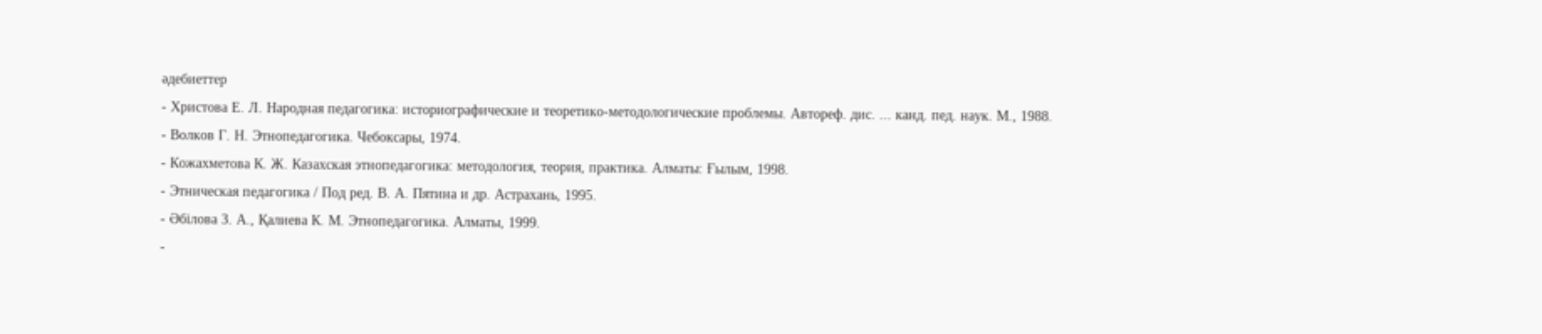әдебиеттер
- Христова Е. Л. Народная педагогика: историографические и теоретико-методологические проблемы. Автореф. дис. ... канд. пед. наук. М., 1988.
- Волков Г. Н. Этнопедагогика. Чебоксары, 1974.
- Кожахметова К. Ж. Казахская этнопедагогика: методология, теория, практика. Алматы: Ғылым, 1998.
- Этническая педагогика / Под ред. В. А. Пятина и др. Астрахань, 1995.
- Әбілова З. А., Қалиева К. М. Этнопедагогика. Алматы, 1999.
-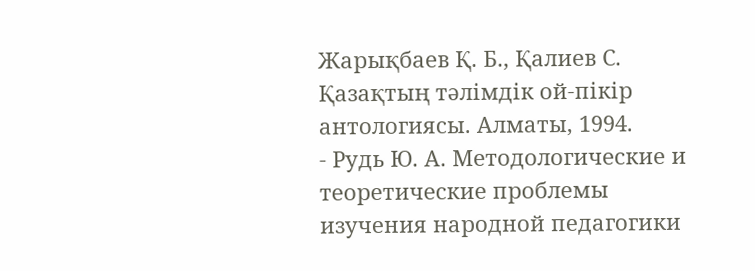Жарықбаев Қ. Б., Қалиев С. Қазақтың тәлімдік ой-пікір антологиясы. Алматы, 1994.
- Рудь Ю. А. Методологические и теоретические проблемы изучения народной педагогики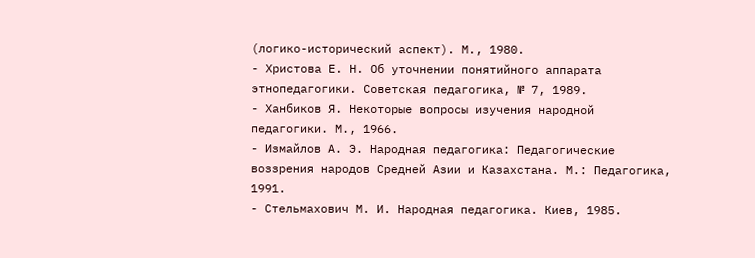(логико-исторический аспект). М., 1980.
- Христова Е. Н. Об уточнении понятийного аппарата этнопедагогики. Советская педагогика, № 7, 1989.
- Ханбиков Я. Некоторые вопросы изучения народной педагогики. М., 1966.
- Измайлов А. Э. Народная педагогика: Педагогические воззрения народов Средней Азии и Казахстана. М.: Педагогика, 1991.
- Стельмахович М. И. Народная педагогика. Киев, 1985.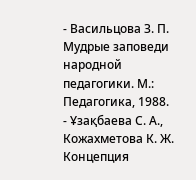- Васильцова З. П. Мудрые заповеди народной педагогики. М.: Педагогика, 1988.
- Ұзақбаева С. А., Кожахметова К. Ж. Концепция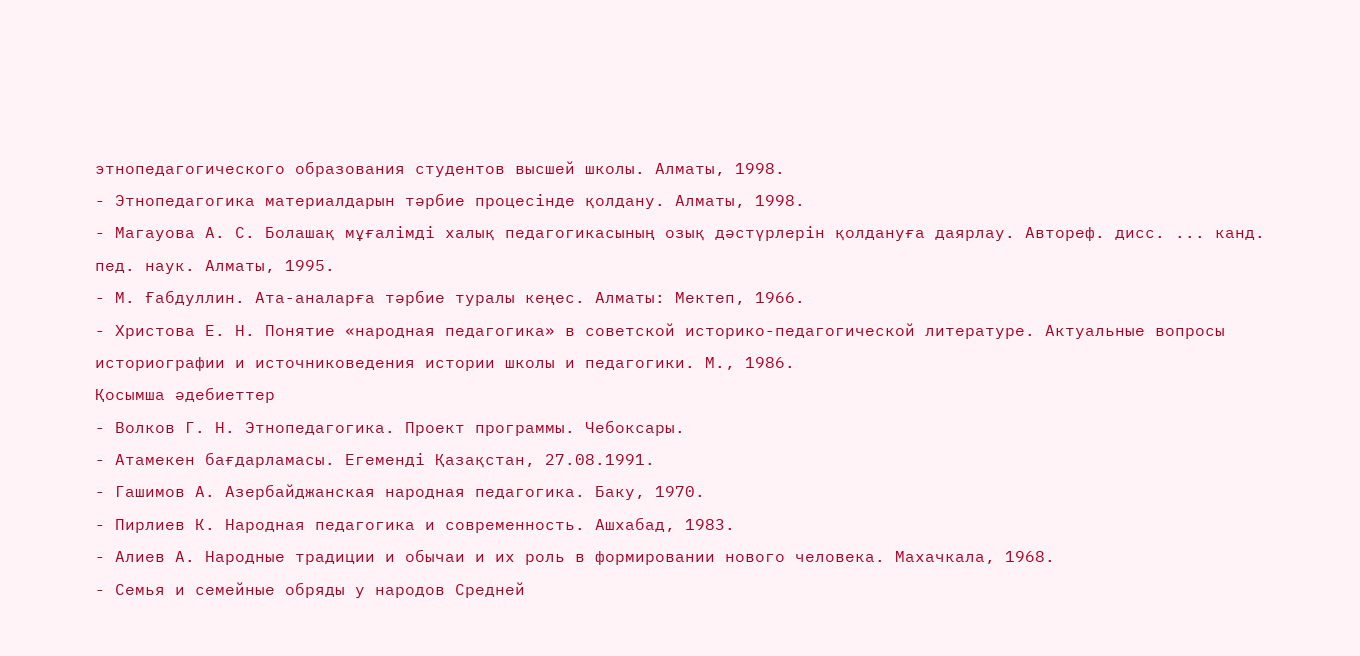этнопедагогического образования студентов высшей школы. Алматы, 1998.
- Этнопедагогика материалдарын тәрбие процесінде қолдану. Алматы, 1998.
- Магауова А. С. Болашақ мұғалімді халық педагогикасының озық дәстүрлерін қолдануға даярлау. Автореф. дисс. ... канд. пед. наук. Алматы, 1995.
- М. Ғабдуллин. Ата-аналарға тәрбие туралы кеңес. Алматы: Мектеп, 1966.
- Христова Е. Н. Понятие «народная педагогика» в советской историко-педагогической литературе. Актуальные вопросы историографии и источниковедения истории школы и педагогики. М., 1986.
Қосымша әдебиеттер
- Волков Г. Н. Этнопедагогика. Проект программы. Чебоксары.
- Атамекен бағдарламасы. Егеменді Қазақстан, 27.08.1991.
- Гашимов А. Азербайджанская народная педагогика. Баку, 1970.
- Пирлиев К. Народная педагогика и современность. Ашхабад, 1983.
- Алиев А. Народные традиции и обычаи и их роль в формировании нового человека. Махачкала, 1968.
- Семья и семейные обряды у народов Средней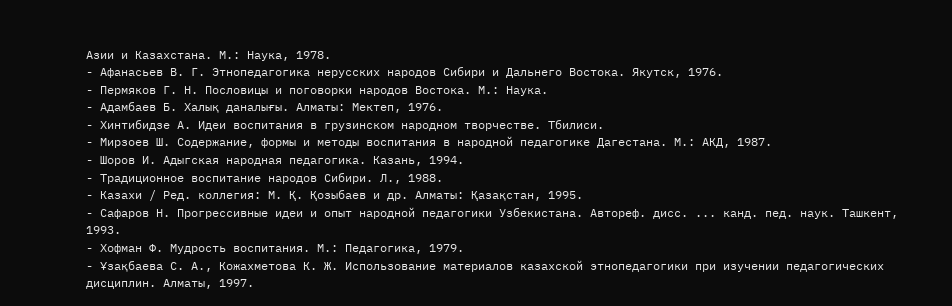Азии и Казахстана. М.: Наука, 1978.
- Афанасьев В. Г. Этнопедагогика нерусских народов Сибири и Дальнего Востока. Якутск, 1976.
- Пермяков Г. Н. Пословицы и поговорки народов Востока. М.: Наука.
- Адамбаев Б. Халық даналығы. Алматы: Мектеп, 1976.
- Хинтибидзе А. Идеи воспитания в грузинском народном творчестве. Тбилиси.
- Мирзоев Ш. Содержание, формы и методы воспитания в народной педагогике Дагестана. М.: АКД, 1987.
- Шоров И. Адыгская народная педагогика. Казань, 1994.
- Традиционное воспитание народов Сибири. Л., 1988.
- Казахи / Ред. коллегия: М. Қ. Қозыбаев и др. Алматы: Қазақстан, 1995.
- Сафаров Н. Прогрессивные идеи и опыт народной педагогики Узбекистана. Автореф. дисс. ... канд. пед. наук. Ташкент, 1993.
- Хофман Ф. Мудрость воспитания. М.: Педагогика, 1979.
- Ұзақбаева С. А., Кожахметова К. Ж. Использование материалов казахской этнопедагогики при изучении педагогических дисциплин. Алматы, 1997.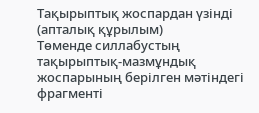Тақырыптық жоспардан үзінді (апталық құрылым)
Төменде силлабустың тақырыптық-мазмұндық жоспарының берілген мәтіндегі фрагменті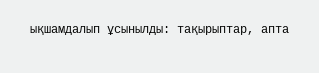ықшамдалып ұсынылды: тақырыптар, апта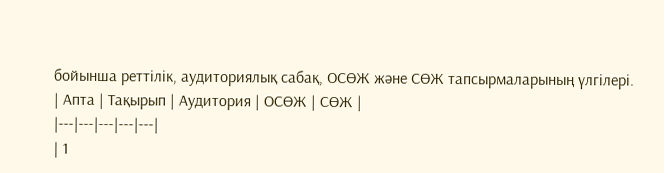бойынша реттілік, аудиториялық сабақ, ОСӨЖ және СӨЖ тапсырмаларының үлгілері.
| Апта | Тақырып | Аудитория | ОСӨЖ | СӨЖ |
|---|---|---|---|---|
| 1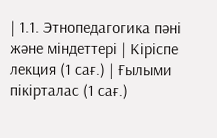| 1.1. Этнопедагогика пәні және міндеттері | Кіріспе лекция (1 сағ.) | Ғылыми пікірталас (1 сағ.)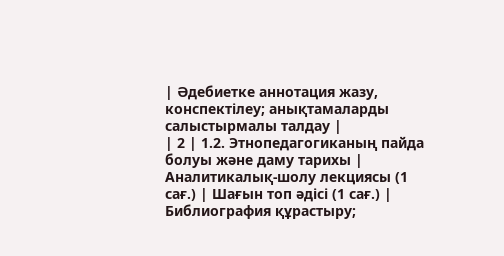| Әдебиетке аннотация жазу, конспектілеу; анықтамаларды салыстырмалы талдау |
| 2 | 1.2. Этнопедагогиканың пайда болуы және даму тарихы | Аналитикалық-шолу лекциясы (1 сағ.) | Шағын топ әдісі (1 сағ.) | Библиография құрастыру;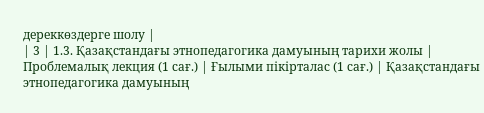дереккөздерге шолу |
| 3 | 1.3. Қазақстандағы этнопедагогика дамуының тарихи жолы | Проблемалық лекция (1 сағ.) | Ғылыми пікірталас (1 сағ.) | Қазақстандағы этнопедагогика дамуының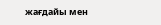жағдайы мен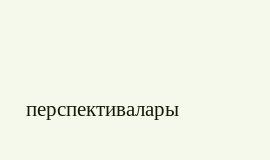перспективалары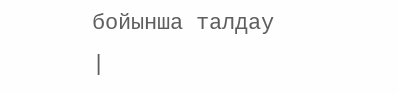бойынша талдау |